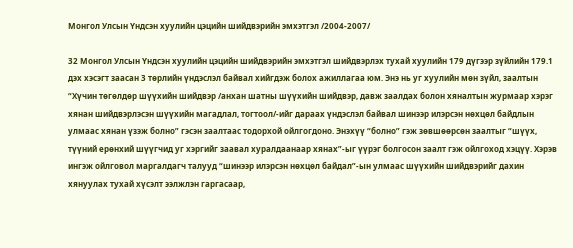Монгол Улсын Үндсэн хуулийн цэцийн шийдвэрийн эмхэтгэл /2004-2007/

32 Монгол Улсын Үндсэн хуулийн цэцийн шийдвэрийн эмхэтгэл шийдвэрлэх тухай хуулийн 179 дүгээр зүйлийн 179.1 дэх хэсэгт заасан 3 төрлийн үндэслэл байвал хийгдэж болох ажиллагаа юм. Энэ нь уг хуулийн мөн зүйл, заалтын “Хүчин төгөлдөр шүүхийн шийдвэр /анхан шатны шүүхийн шийдвэр, давж заалдах болон хяналтын журмаар хэрэг хянан шийдвэрлэсэн шүүхийн магадлал, тогтоол/-ийг дараах үндэслэл байвал шинээр илэрсэн нөхцөл байдлын улмаас хянан үзэж болно” гэсэн заалтаас тодорхой ойлгогдоно. Энэхүү “болно” гэж зөвшөөрсөн заалтыг “шүүх, түүний ерөнхий шүүгчид уг хэргийг заавал хуралдаанаар хянах”-ыг үүрэг болгосон заалт гэж ойлгоход хэцүү. Хэрэв ингэж ойлговол маргалдагч талууд “шинээр илэрсэн нөхцөл байдал”-ын улмаас шүүхийн шийдвэрийг дахин хянуулах тухай хүсэлт ээлжлэн гаргасаар,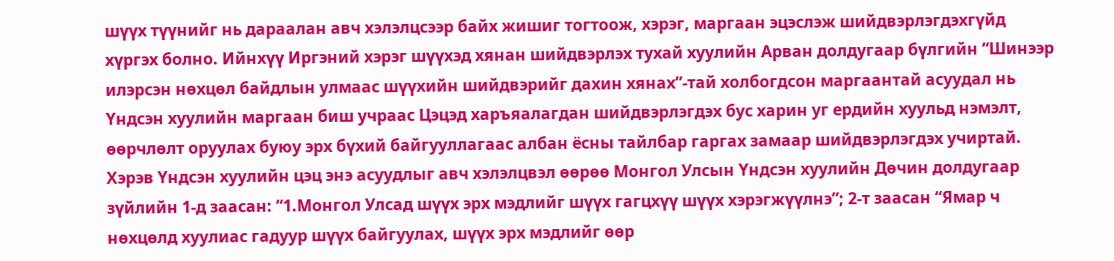шүүх түүнийг нь дараалан авч хэлэлцсээр байх жишиг тогтоож, хэрэг, маргаан эцэслэж шийдвэрлэгдэхгүйд хүргэх болно. Ийнхүү Иргэний хэрэг шүүхэд хянан шийдвэрлэх тухай хуулийн Арван долдугаар бүлгийн “Шинээр илэрсэн нөхцөл байдлын улмаас шүүхийн шийдвэрийг дахин хянах”-тай холбогдсон маргаантай асуудал нь Үндсэн хуулийн маргаан биш учраас Цэцэд харъяалагдан шийдвэрлэгдэх бус харин уг ердийн хуульд нэмэлт, өөрчлөлт оруулах буюу эрх бүхий байгууллагаас албан ёсны тайлбар гаргах замаар шийдвэрлэгдэх учиртай. Хэрэв Үндсэн хуулийн цэц энэ асуудлыг авч хэлэлцвэл өөрөө Монгол Улсын Үндсэн хуулийн Дөчин долдугаар зүйлийн 1-д заасан: “1.Монгол Улсад шүүх эрх мэдлийг шүүх гагцхүү шүүх хэрэгжүүлнэ”; 2-т заасан “Ямар ч нөхцөлд хуулиас гадуур шүүх байгуулах, шүүх эрх мэдлийг өөр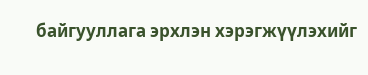байгууллага эрхлэн хэрэгжүүлэхийг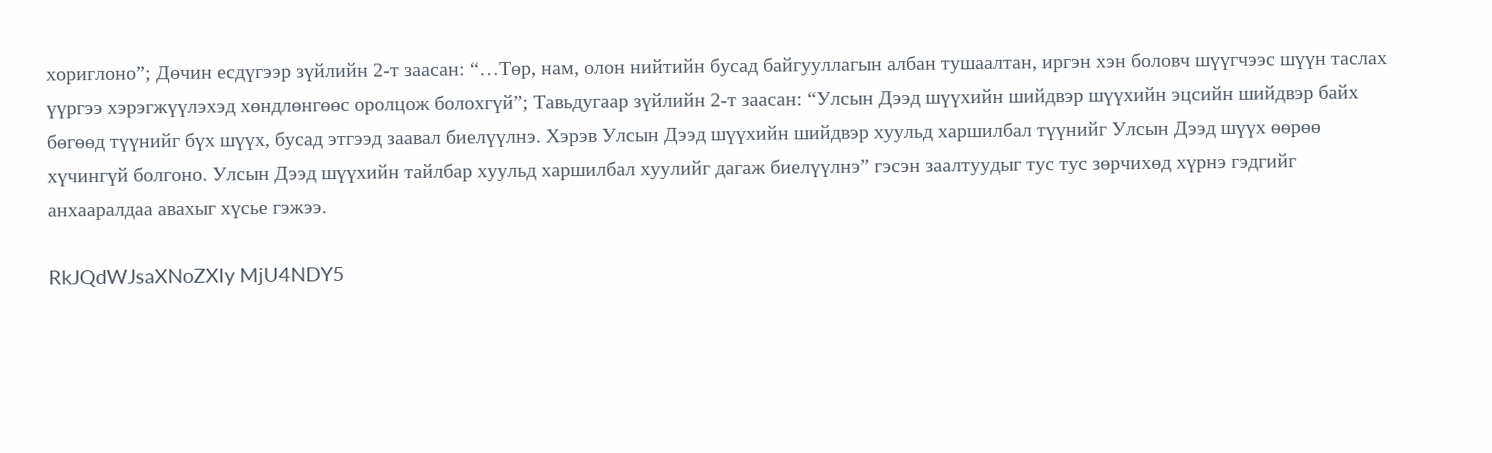хориглоно”; Дөчин есдүгээр зүйлийн 2-т заасан: “…Төр, нам, олон нийтийн бусад байгууллагын албан тушаалтан, иргэн хэн боловч шүүгчээс шүүн таслах үүргээ хэрэгжүүлэхэд хөндлөнгөөс оролцож болохгүй”; Тавьдугаар зүйлийн 2-т заасан: “Улсын Дээд шүүхийн шийдвэр шүүхийн эцсийн шийдвэр байх бөгөөд түүнийг бүх шүүх, бусад этгээд заавал биелүүлнэ. Хэрэв Улсын Дээд шүүхийн шийдвэр хуульд харшилбал түүнийг Улсын Дээд шүүх өөрөө хүчингүй болгоно. Улсын Дээд шүүхийн тайлбар хуульд харшилбал хуулийг дагаж биелүүлнэ” гэсэн заалтуудыг тус тус зөрчихөд хүрнэ гэдгийг анхааралдаа авахыг хүсье гэжээ.

RkJQdWJsaXNoZXIy MjU4NDY5